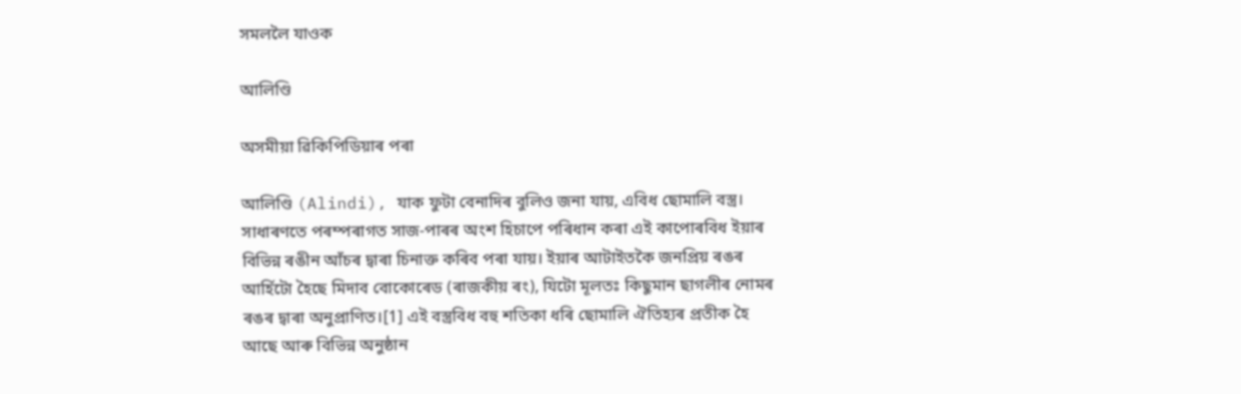সমললৈ যাওক

আলিণ্ডি

অসমীয়া ৱিকিপিডিয়াৰ পৰা

আলিণ্ডি (Alindi), যাক ফুটা বেনাদিৰ বুলিও জনা যায়, এবিধ ছোমালি বস্ত্ৰ। সাধাৰণতে পৰম্পৰাগত সাজ-পাৰৰ অংশ হিচাপে পৰিধান কৰা এই কাপোৰবিধ ইয়াৰ বিভিন্ন ৰঙীন আঁচৰ দ্বাৰা চিনাক্ত কৰিব পৰা যায়। ইয়াৰ আটাইতকৈ জনপ্ৰিয় ৰঙৰ আৰ্হিটো হৈছে মিদাব বোকোৰেড (ৰাজকীয় ৰং), যিটো মূলতঃ কিছুমান ছাগলীৰ নোমৰ ৰঙৰ দ্বাৰা অনুপ্ৰাণিত।[1] এই বস্ত্ৰবিধ বহু শতিকা ধৰি ছোমালি ঐতিহ্যৰ প্ৰতীক হৈ আছে আৰু বিভিন্ন অনুষ্ঠান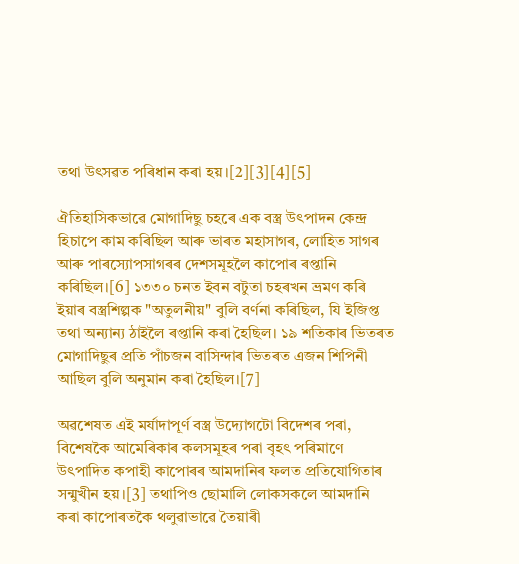তথা উৎসৱত পৰিধান কৰা হয়।[2][3][4][5]

ঐতিহাসিকভাৱে মোগাদিছু চহৰে এক বস্ত্ৰ উৎপাদন কেন্দ্ৰ হিচাপে কাম কৰিছিল আৰু ভাৰত মহাসাগৰ, লোহিত সাগৰ আৰু পাৰস্যোপসাগৰৰ দেশসমূহলৈ কাপোৰ ৰপ্তানি কৰিছিল।[6] ১৩৩০ চনত ইবন বটুতা চহৰখন ভ্ৰমণ কৰি ইয়াৰ বস্ত্ৰশিল্পক "অতুলনীয়" বুলি বৰ্ণনা কৰিছিল, যি ইজিপ্ত তথা অন্যান্য ঠাইলৈ ৰপ্তানি কৰা হৈছিল। ১৯ শতিকাৰ ভিতৰত মোগাদিছুৰ প্ৰতি পাঁচজন বাসিন্দাৰ ভিতৰত এজন শিপিনী আছিল বুলি অনুমান কৰা হৈছিল।[7]

অৱশেষত এই মৰ্যাদাপূৰ্ণ বস্ত্ৰ উদ্যোগটো বিদেশৰ পৰা, বিশেষকৈ আমেৰিকাৰ কলসমূহৰ পৰা বৃহৎ পৰিমাণে উৎপাদিত কপাহী কাপোৰৰ আমদানিৰ ফলত প্ৰতিযোগিতাৰ সন্মুখীন হয়।[3] তথাপিও ছোমালি লোকসকলে আমদানি কৰা কাপোৰতকৈ থলুৱাভাৱে তৈয়াৰী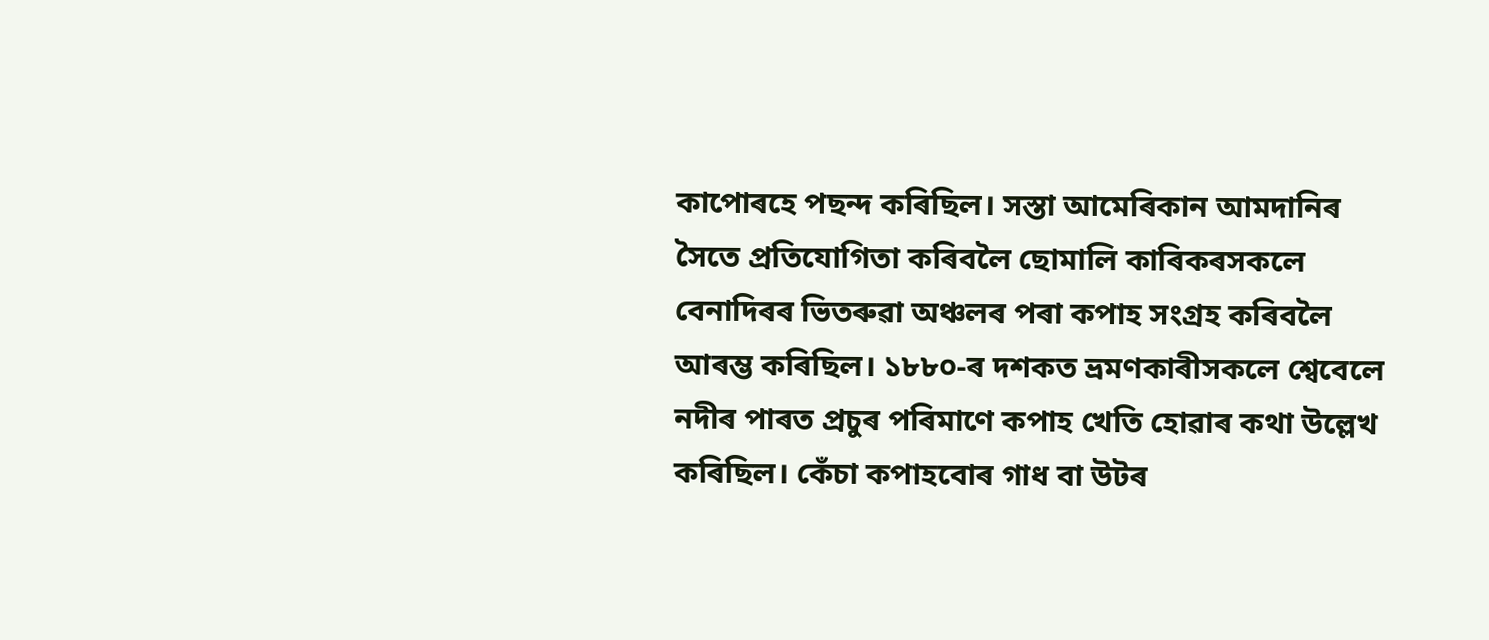কাপোৰহে পছন্দ কৰিছিল। সস্তা আমেৰিকান আমদানিৰ সৈতে প্ৰতিযোগিতা কৰিবলৈ ছোমালি কাৰিকৰসকলে বেনাদিৰৰ ভিতৰুৱা অঞ্চলৰ পৰা কপাহ সংগ্ৰহ কৰিবলৈ আৰম্ভ কৰিছিল। ১৮৮০-ৰ দশকত ভ্ৰমণকাৰীসকলে শ্বেবেলে নদীৰ পাৰত প্ৰচুৰ পৰিমাণে কপাহ খেতি হোৱাৰ কথা উল্লেখ কৰিছিল। কেঁচা কপাহবোৰ গাধ বা উটৰ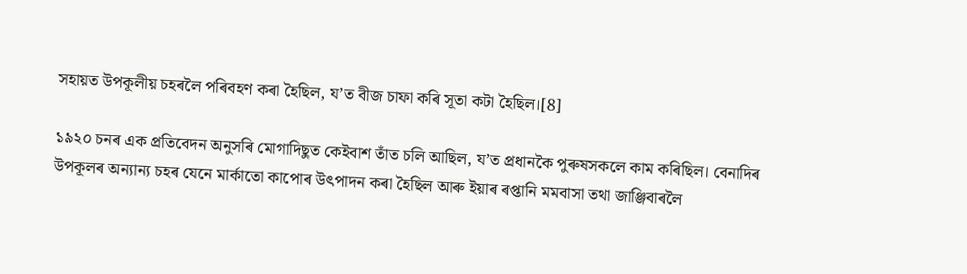সহায়ত উপকূলীয় চহৰলৈ পৰিবহণ কৰা হৈছিল, য’ত বীজ চাফা কৰি সূতা কটা হৈছিল।[8]

১৯২০ চনৰ এক প্ৰতিবেদন অনুসৰি মোগাদিছুত কেইবাশ তাঁত চলি আছিল, য’ত প্ৰধানকৈ পুৰুষসকলে কাম কৰিছিল। বেনাদিৰ উপকূলৰ অন্যান্য চহৰ যেনে মাৰ্কাতো কাপোৰ উৎপাদন কৰা হৈছিল আৰু ইয়াৰ ৰপ্তানি মমবাসা তথা জাঞ্জিবাৰলৈ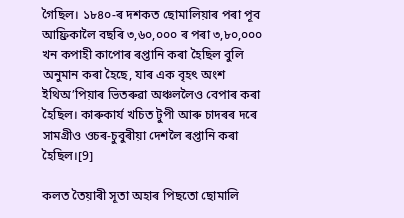গৈছিল। ১৮৪০-ৰ দশকত ছোমালিয়াৰ পৰা পূব আফ্ৰিকালৈ বছৰি ৩,৬০,০০০ ৰ পৰা ৩,৮০,০০০ খন কপাহী কাপোৰ ৰপ্তানি কৰা হৈছিল বুলি অনুমান কৰা হৈছে, যাৰ এক বৃহৎ অংশ ইথিঅ’পিয়াৰ ভিতৰুৱা অঞ্চললৈও বেপাৰ কৰা হৈছিল। কাৰুকাৰ্য খচিত টুপী আৰু চাদৰৰ দৰে সামগ্ৰীও ওচৰ-চুবুৰীয়া দেশলৈ ৰপ্তানি কৰা হৈছিল।[9]

কলত তৈয়াৰী সূতা অহাৰ পিছতো ছোমালি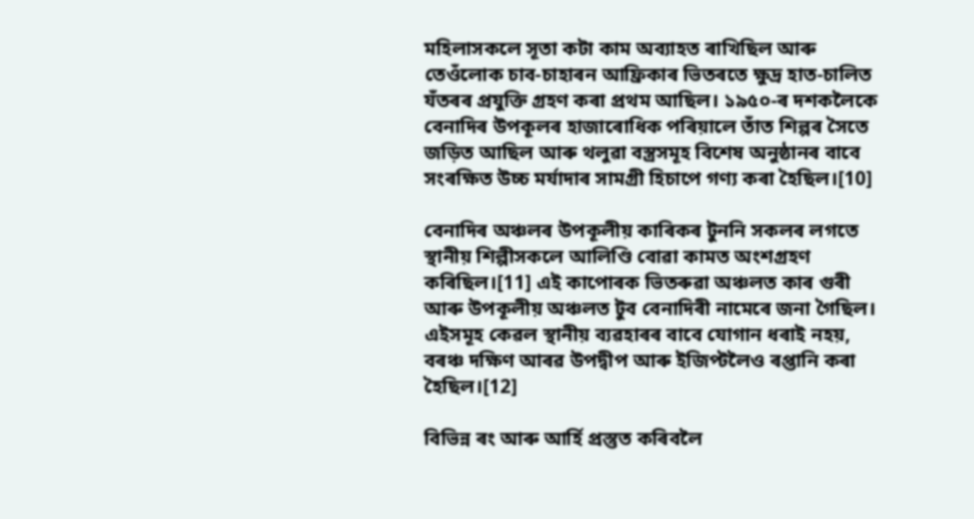মহিলাসকলে সূতা কটা কাম অব্যাহত ৰাখিছিল আৰু তেওঁলোক চাব-চাহাৰন আফ্ৰিকাৰ ভিতৰতে ক্ষুদ্ৰ হাত-চালিত যঁতৰৰ প্ৰযুক্তি গ্ৰহণ কৰা প্ৰথম আছিল। ১৯৫০-ৰ দশকলৈকে বেনাদিৰ উপকূলৰ হাজাৰোধিক পৰিয়ালে তাঁত শিল্পৰ সৈতে জড়িত আছিল আৰু থলুৱা বস্ত্ৰসমূহ বিশেষ অনুষ্ঠানৰ বাবে সংৰক্ষিত উচ্চ মৰ্যাদাৰ সামগ্ৰী হিচাপে গণ্য কৰা হৈছিল।[10]

বেনাদিৰ অঞ্চলৰ উপকূলীয় কাৰিকৰ টুননি সকলৰ লগতে স্থানীয় শিল্পীসকলে আলিণ্ডি বোৱা কামত অংশগ্ৰহণ কৰিছিল।[11] এই কাপোৰক ভিতৰুৱা অঞ্চলত কাৰ গুৰী আৰু উপকূলীয় অঞ্চলত টুব বেনাদিৰী নামেৰে জনা গৈছিল। এইসমূহ কেৱল স্থানীয় ব্যৱহাৰৰ বাবে যোগান ধৰাই নহয়, বৰঞ্চ দক্ষিণ আৰৱ উপদ্বীপ আৰু ইজিপ্টলৈও ৰপ্তানি কৰা হৈছিল।[12]

বিভিন্ন ৰং আৰু আৰ্হি প্ৰস্তুত কৰিবলৈ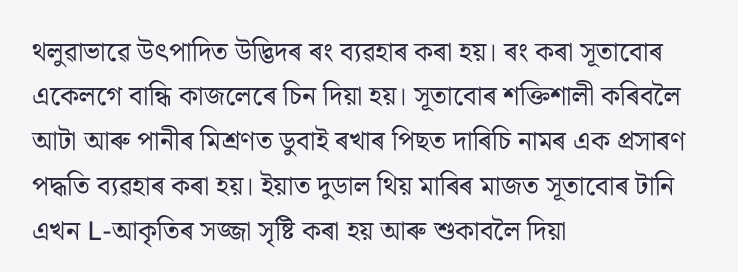থলুৱাভাৱে উৎপাদিত উদ্ভিদৰ ৰং ব্যৱহাৰ কৰা হয়। ৰং কৰা সূতাবোৰ একেলগে বান্ধি কাজলেৰে চিন দিয়া হয়। সূতাবোৰ শক্তিশালী কৰিবলৈ আটা আৰু পানীৰ মিশ্ৰণত ডুবাই ৰখাৰ পিছত দাৰিচি নামৰ এক প্ৰসাৰণ পদ্ধতি ব্যৱহাৰ কৰা হয়। ইয়াত দুডাল থিয় মাৰিৰ মাজত সূতাবোৰ টানি এখন L-আকৃতিৰ সজ্জা সৃষ্টি কৰা হয় আৰু শুকাবলৈ দিয়া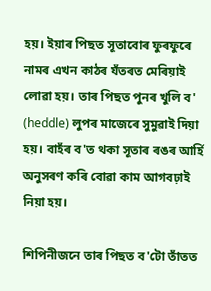হয়। ইয়াৰ পিছত সূতাবোৰ ফুৰফুৰে নামৰ এখন কাঠৰ যঁতৰত মেৰিয়াই লোৱা হয়। তাৰ পিছত পুনৰ খুলি ব' (heddle) লুপৰ মাজেৰে সুমুৱাই দিয়া হয়। বাহঁৰ ব'ত থকা সূতাৰ ৰঙৰ আৰ্হি অনুসৰণ কৰি বোৱা কাম আগবঢ়াই নিয়া হয়।

শিপিনীজনে তাৰ পিছত ব'টো তাঁতত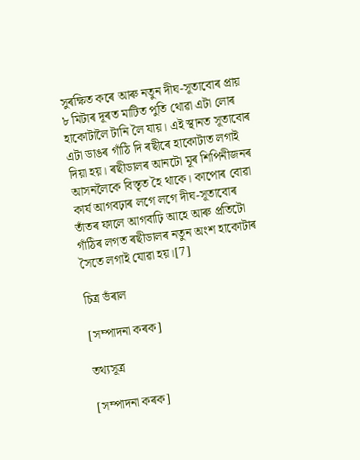সুৰক্ষিত কৰে আৰু নতুন দীঘ-সূতাবোৰ প্ৰায় ৮ মিটাৰ দূৰত মাটিত পুতি থোৱা এটা লোৰ হাকোটালৈ টানি লৈ যায়। এই স্থানত সূতাবোৰ এটা ডাঙৰ গাঁঠি দি ৰছীৰে হাকোটাত লগাই দিয়া হয়। ৰছীডালৰ আনটো মূৰ শিপিনীজনৰ আসনলৈকে বিস্তৃত হৈ থাকে। কাপোৰ বোৱা কাৰ্য আগবঢ়াৰ লগে লগে দীঘ-সূতাবোৰ তাঁতৰ ফালে আগবাঢ়ি আহে আৰু প্ৰতিটো গাঁঠিৰ লগত ৰছীডালৰ নতুন অংশ হাকোটাৰ সৈতে লগাই যোৱা হয়।[7]

চিত্ৰ ভঁৰাল

[সম্পাদনা কৰক]

তথ্যসূত্ৰ

[সম্পাদনা কৰক]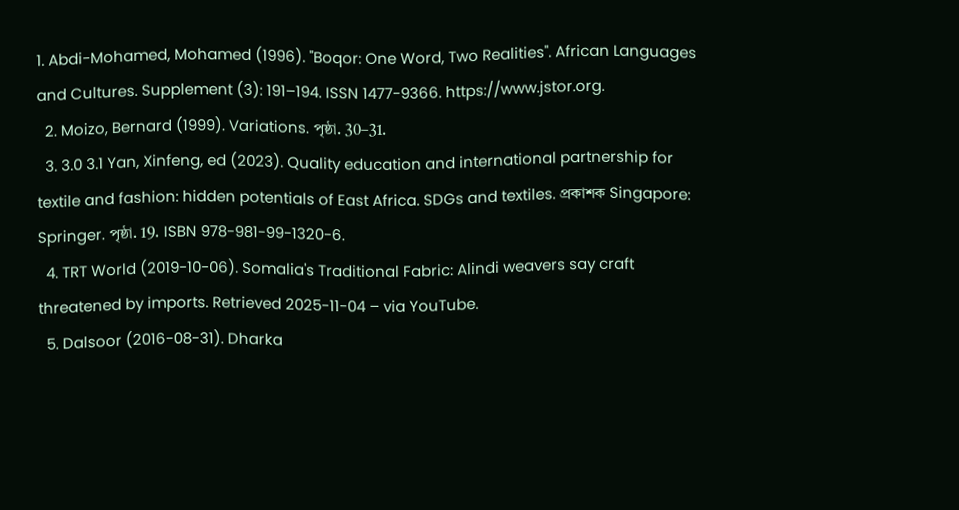1. Abdi-Mohamed, Mohamed (1996). "Boqor: One Word, Two Realities". African Languages and Cultures. Supplement (3): 191–194. ISSN 1477-9366. https://www.jstor.org.
  2. Moizo, Bernard (1999). Variations. পৃষ্ঠা. 30–31.
  3. 3.0 3.1 Yan, Xinfeng, ed (2023). Quality education and international partnership for textile and fashion: hidden potentials of East Africa. SDGs and textiles. প্ৰকাশক Singapore: Springer. পৃষ্ঠা. 19. ISBN 978-981-99-1320-6.
  4. TRT World (2019-10-06). Somalia's Traditional Fabric: Alindi weavers say craft threatened by imports. Retrieved 2025-11-04 – via YouTube.
  5. Dalsoor (2016-08-31). Dharka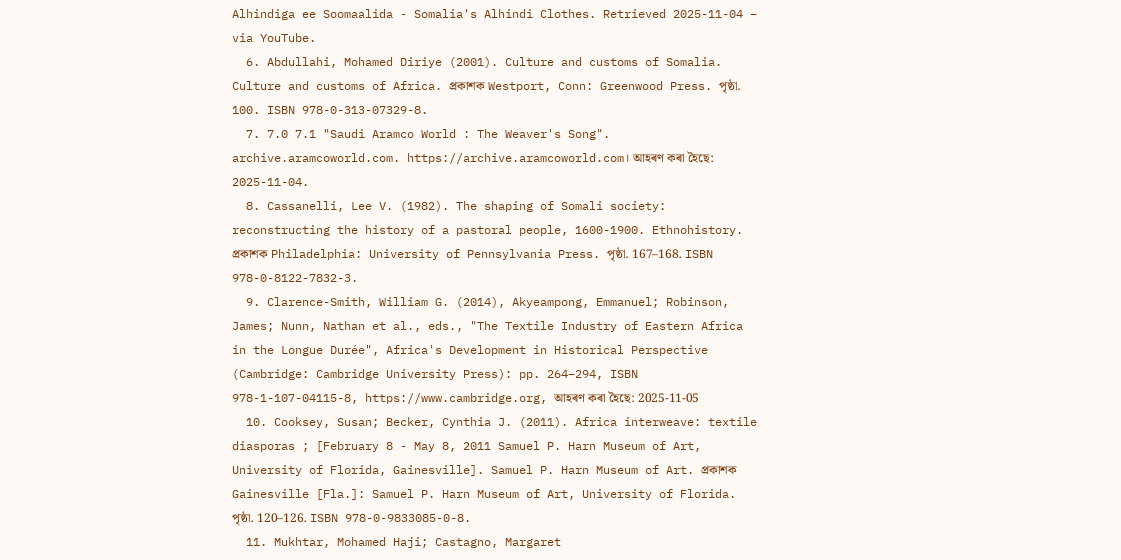Alhindiga ee Soomaalida - Somalia's Alhindi Clothes. Retrieved 2025-11-04 – via YouTube.
  6. Abdullahi, Mohamed Diriye (2001). Culture and customs of Somalia. Culture and customs of Africa. প্ৰকাশক Westport, Conn: Greenwood Press. পৃষ্ঠা. 100. ISBN 978-0-313-07329-8.
  7. 7.0 7.1 "Saudi Aramco World : The Weaver's Song". archive.aramcoworld.com. https://archive.aramcoworld.com। আহৰণ কৰা হৈছে: 2025-11-04.
  8. Cassanelli, Lee V. (1982). The shaping of Somali society: reconstructing the history of a pastoral people, 1600-1900. Ethnohistory. প্ৰকাশক Philadelphia: University of Pennsylvania Press. পৃষ্ঠা. 167–168. ISBN 978-0-8122-7832-3.
  9. Clarence-Smith, William G. (2014), Akyeampong, Emmanuel; Robinson, James; Nunn, Nathan et al., eds., "The Textile Industry of Eastern Africa in the Longue Durée", Africa's Development in Historical Perspective (Cambridge: Cambridge University Press): pp. 264–294, ISBN 978-1-107-04115-8, https://www.cambridge.org, আহৰণ কৰা হৈছে: 2025-11-05
  10. Cooksey, Susan; Becker, Cynthia J. (2011). Africa interweave: textile diasporas ; [February 8 - May 8, 2011 Samuel P. Harn Museum of Art, University of Florida, Gainesville]. Samuel P. Harn Museum of Art. প্ৰকাশক Gainesville [Fla.]: Samuel P. Harn Museum of Art, University of Florida. পৃষ্ঠা. 120–126. ISBN 978-0-9833085-0-8.
  11. Mukhtar, Mohamed Haji; Castagno, Margaret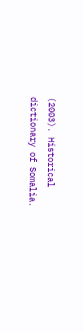(2003). Historical dictionary of Somalia.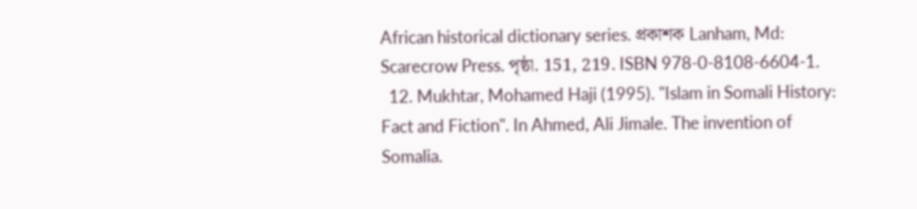African historical dictionary series. প্ৰকাশক Lanham, Md: Scarecrow Press. পৃষ্ঠা. 151, 219. ISBN 978-0-8108-6604-1.
  12. Mukhtar, Mohamed Haji (1995). "Islam in Somali History: Fact and Fiction". In Ahmed, Ali Jimale. The invention of Somalia.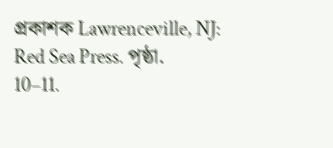প্ৰকাশক Lawrenceville, NJ: Red Sea Press. পৃষ্ঠা. 10–11.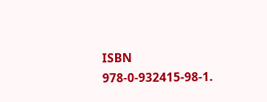ISBN 978-0-932415-98-1.